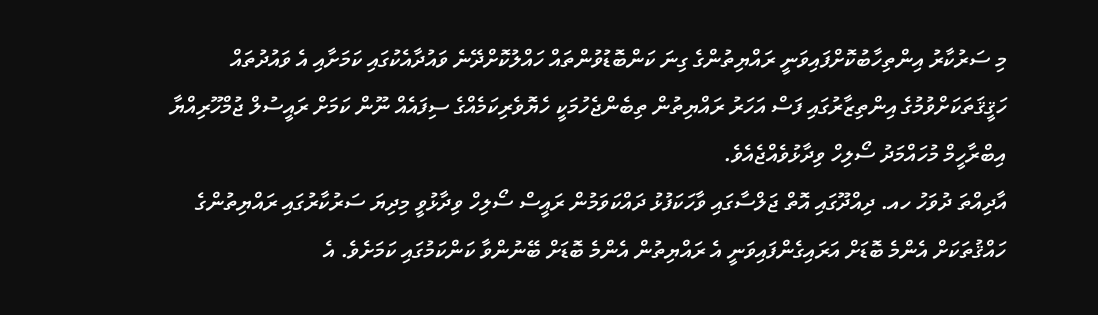މި ސަރުކާރު އިންތިހާބުކޮށްފައިވަނީ ރައްޔިތުންގެ ގިނަ ކަންބޮޑުވުންތައް ހައްލުކޮށްދޭނެ ވައުދާއެކުގައި ކަމަށާއި އެ ވައުދުތައް ހަޤީޤަތަކަށްވުމުގެ އިންތިޒާރުގައި ފަސް އަހަރު ރައްޔިތުން ތިބެންޖެހުމަކީ ހެޔޮވެރިކަމެއްގެ ސިފައެއް ނޫން ކަމަށް ރައީސުލް ޖުމްހޫރިއްޔާ އިބްރާހީމް މުހައްމަދު ސޯލިހް ވިދާޅުވެއްޖެއެވެ.
އާދިއްތަ ދުވަހު ހއ. ދިއްދޫގައި އޮތް ޖަލްސާގައި ވާހަކަފުޅު ދައްކަވަމުން ރައީސް ސޯލިހް ވިދާޅުވީ މިދިޔަ ސަރުކާރުގައި ރައްޔިތުންގެ ހައްޤުތަކަށް އެންމެ ބޮޑަށް އަރައިގެންފައިވަނީ އެ ރައްޔިތުން އެންމެ ބޮޑަށް ބޭނުންވާ ކަންކަމުގައި ކަމަށެވެ. އެ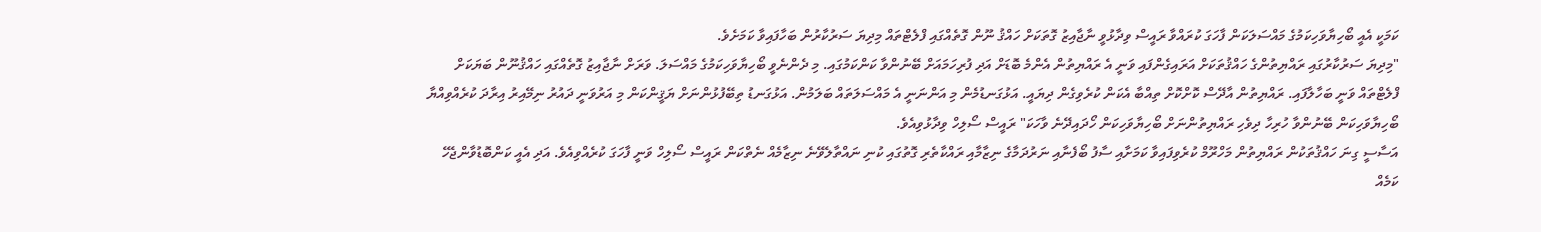ކަމަކީ އެއީ ބޯހިޔާވަހިކަމުގެ މައްސަލަކަން ފާހަގަ ކުރައްވާ ރައީސް ވިދާޅުވީ ނާޖާއިޒު ގޮތަކަށް ހައްޤު ނޫން ގޮތެއްގައި ފްލެޓްތައް މިދިޔަ ސަރުކާރުން ބަހާފައިވާ ކަމަށެވެ.
"މިދިޔަ ސަރުކާރުގައި ރައްޔިތުންގެ ހައްޤުތަކަށް އަރައިގެންފައި ވަނީ އެ ރައްޔިތުން އެންމެ ބޮޑަށް އަދި ފުރިހަމައަށް ބޭނުންވާ ކަންކަމުގައި. މި ދެންނެވީ ބޯހިޔާވަހިކަމުގެ މައްސަލަ. ވަރަށް ނާޖާއިޒު ގޮތެއްގައި ހައްޤުނޫން ބަޔަކަށް ފްލެޓްތައް ވަނީ ބަހާލާފައި. ރައްޔިތުން އާދޭސް ކޮށްކޮށް ތިއްބާ އެކަން ކުރެވިގެން ދިޔައީ. އަޅުގަނޑުމެން މި އަންނަނީ އެ މައްސަލަތައް ބަލަމުން. އަޅުގަނޑު ތިބޭފުޅުންނަށް ޔަޤީންކަން މި އަރުވަނީ ދައުރު ނިމޭއިރު އިރާދަ ކުރެއްވިއްޔާ ބޯހިޔާވަހިކަން ބޭނުންވާ ހުރިހާ ދިވެހި ރައްޔިތުންނަށް ބޯހިޔާވަހިކަން ހޯދައިދޭނެ ވާހަކަ" ރައީސް ސޯލިހް ވިދާޅުވިއެވެ.
އަސާސީ ގިނަ ހައްޤުތަކުން ރައްޔިތުން މަހްރޫމް ކުރެވިފައިވާ ކަމަށާއި ސާފު ބޯފެނާއި ނަރުދަމާގެ ނިޒާމާއި ރައްކާތެރި ގޮތުގައި ކުނި ނައްތާލެވޭނެ ނިޒާމެއް ނެތްކަން ރައީސް ސޯލިހް ވަނީ ފާހަގަ ކުރެއްވިއެވެ. އަދި އެއީ ކަންބޮޑުވާންޖެހޭ ކަމެއް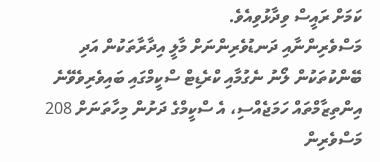ކަމަށް ރައީސް ވިދާޅުވިއެވެ.
މަސްވެރިންނާއި ދަނޑުވެރިންނަށް މާލީ އިދާރާތަކުން އަދި ބޭންކުތަކުން ލޯނު ނެގުމާއި ކްރެޑިޓް ސްކީމްގައި ބައިވެރިވެވޭނެ އިންތިޒާމްތައް ހަމަޖެއްސި، އެ ސްކީމްގެ ދަށުން މިހާތަނަށް 208 މަސްވެރިން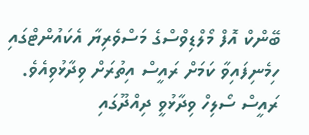ބޭންކް އޮފް މޯލްޑިވްސްގެ މަސްވެރިޔާ އެކައުންޓްގައި ހިމެނިފައިވާ ކަމަށް ރައީސް އިތުރަށް ވިދާޅުވިއެވެ.
ރައީސް ސޯލިހް ވިދާޅުވީ ދިއްދޫގައި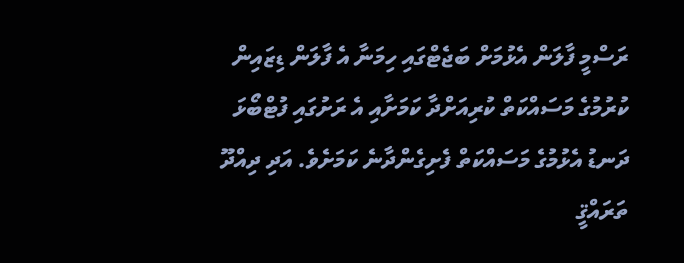ރަސްމީ ފާލަން އެޅުމަށް ބަޖެޓްގައި ހިމަނާ އެ ފާލަން ޑިޒައިން ކުރުމުގެ މަސައްކަތް ކުރިއަށްދާ ކަމަށާއި އެ ރަށުގައި ފުޓްބޯޅަ ދަނޑު އެޅުމުގެ މަސައްކަތް ފެށިގެންދާނެ ކަމަށެވެ. އަދި ދިއްދޫ ތަރައްޤީ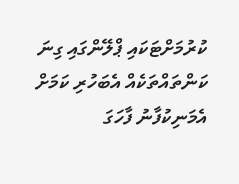ކުރުމަށްޓަކައި ޕްލޭންގައި ގިނަ ކަންތައްތަކެއް އެބަހުރި ކަމަށް އެމަނިކުފާނު ފާހަގަ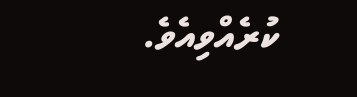ކުރެއްވިއެވެ.